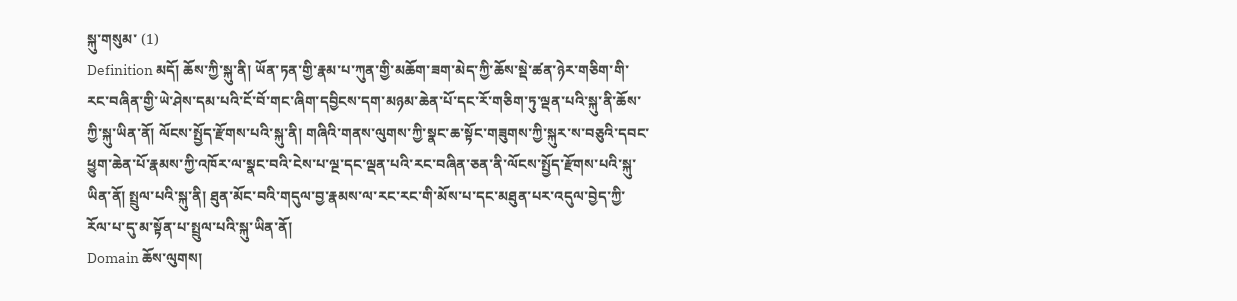སྐུ་གསུམ་ (1)
Definition མདོ། ཆོས་ཀྱི་སྐུ་ནི། ཡོན་ཏན་གྱི་རྣམ་པ་ཀུན་གྱི་མཆོག་ཟག་མེད་ཀྱི་ཆོས་སྡེ་ཚན་ཉེར་གཅིག་གི་རང་བཞིན་གྱི་ཡེ་ཤེས་དམ་པའི་ངོ་བོ་གང་ཞིག་དབྱིངས་དག་མཉམ་ཆེན་པོ་དང་རོ་གཅིག་ཏུ་ལྡན་པའི་སྐུ་ནི་ཆོས་ཀྱི་སྐུ་ཡིན་ནོ། ལོངས་སྤྱོད་རྫོགས་པའི་སྐུ་ནི། གཞིའི་གནས་ལུགས་ཀྱི་སྣང་ཆ་སྟོང་གཟུགས་ཀྱི་སྐུར་ས་བཅུའི་དབང་ཕྱུག་ཆེན་པོ་རྣམས་ཀྱི་འཁོར་ལ་སྣང་བའི་ངེས་པ་ལྔ་དང་ལྡན་པའི་རང་བཞིན་ཅན་ནི་ལོངས་སྤྱོད་རྫོགས་པའི་སྐུ་ཡིན་ནོ། སྤྲུལ་པའི་སྐུ་ནི། ཐུན་མོང་བའི་གདུལ་བྱ་རྣམས་ལ་རང་རང་གི་མོས་པ་དང་མཐུན་པར་འདུལ་བྱེད་ཀྱི་རོལ་པ་དུ་མ་སྟོན་པ་སྤྲུལ་པའི་སྐུ་ཡིན་ནོ།
Domain ཆོས་ལུགས།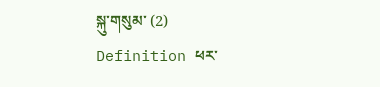སྐུ་གསུམ་ (2)
Definition ཕར་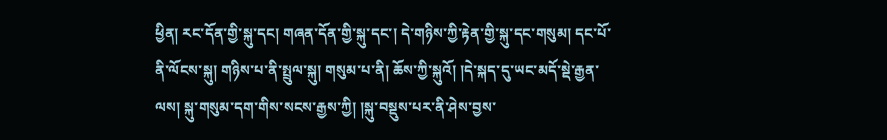ཕྱིན། རང་དོན་གྱི་སྐུ་དང། གཞན་དོན་གྱི་སྐུ་དང་། དེ་གཉིས་ཀྱི་རྟེན་གྱི་སྐུ་དང་གསུམ། དང་པོ་ནི་ལོངས་སྐུ། གཉིས་པ་ནི་སྤྲུལ་སྐུ། གསུམ་པ་ནི། ཆོས་ཀྱི་སྐུའོ། །དེ་སྐད་དུ་ཡང་མདོ་སྡེ་རྒྱན་ལས། སྐུ་གསུམ་དག་གིས་སངས་རྒྱས་ཀྱི། །སྐུ་བསྡུས་པར་ནི་ཤེས་བྱས་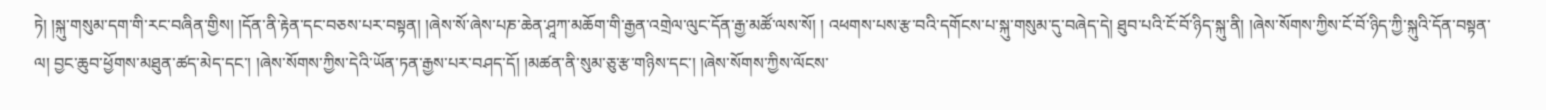ཏེ། །སྐུ་གསུམ་དག་གི་རང་བཞིན་གྱིས། །དོན་ནི་རྟེན་དང་བཅས་པར་བསྟན། །ཞེས་སོ་ཞེས་པཎ་ཆེན་ཤཱཀ་མཆོག་གི་རྒྱན་འགྲེལ་ལུང་དོན་རྒྱ་མཚོ་ལས་སོ། ། འཕགས་པས་རྩ་བའི་དགོངས་པ་སྐུ་གསུམ་དུ་བཞེད་དེ། ཐུབ་པའི་ངོ་བོ་ཉིད་སྐུ་ནི། །ཞེས་སོགས་ཀྱིས་ངོ་བོ་ཉིད་ཀྱི་སྐུའི་དོན་བསྟན་ལ། བྱང་ཆུབ་ཕྱོགས་མཐུན་ཚད་མེད་དང་། །ཞེས་སོགས་ཀྱིས་དེའི་ཡོན་ཏན་རྒྱས་པར་བཤད་དོ། །མཚན་ནི་སུམ་ཅུ་རྩ་གཉིས་དང་། །ཞེས་སོགས་ཀྱིས་ལོངས་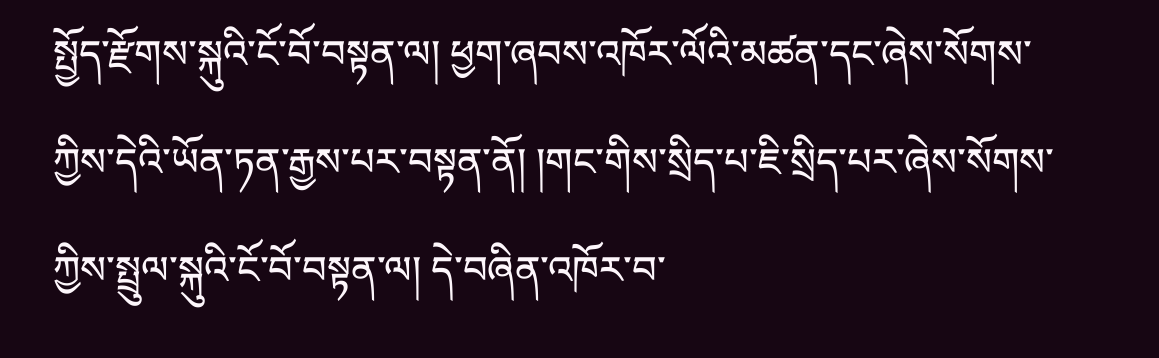སྤྱོད་རྫོགས་སྐུའི་ངོ་བོ་བསྟན་ལ། ཕྱག་ཞབས་འཁོར་ལོའི་མཚན་དང་ཞེས་སོགས་ཀྱིས་དེའི་ཡོན་ཏན་རྒྱས་པར་བསྟན་ནོ། །གང་གིས་སྲིད་པ་ཇི་སྲིད་པར་ཞེས་སོགས་ཀྱིས་སྤྲུལ་སྐུའི་ངོ་བོ་བསྟན་ལ། དེ་བཞིན་འཁོར་བ་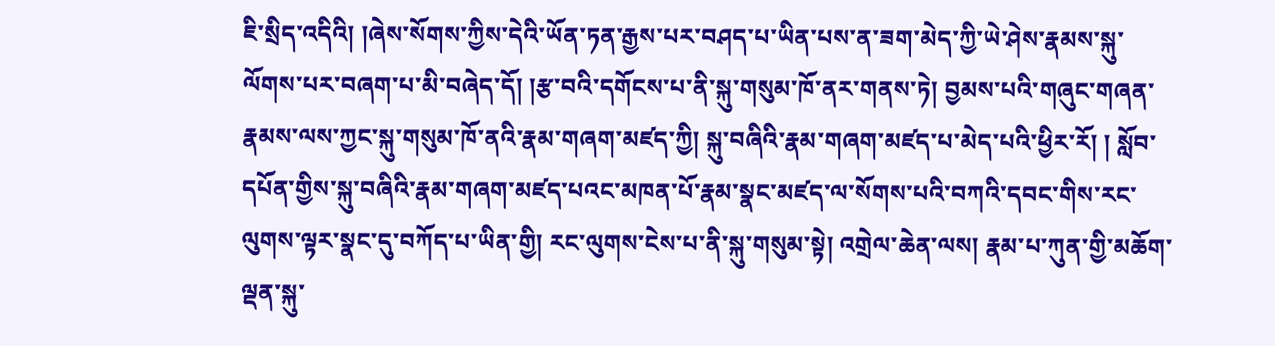ཇི་སྲིད་འདིའི། །ཞེས་སོགས་ཀྱིས་དེའི་ཡོན་ཏན་རྒྱས་པར་བཤད་པ་ཡིན་པས་ན་ཟག་མེད་ཀྱི་ཡེ་ཤེས་རྣམས་སྐུ་ལོགས་པར་བཞག་པ་མི་བཞེད་དོ། །རྩ་བའི་དགོངས་པ་ནི་སྐུ་གསུམ་ཁོ་ནར་གནས་ཏེ། བྱམས་པའི་གཞུང་གཞན་རྣམས་ལས་ཀྱང་སྐུ་གསུམ་ཁོ་ནའི་རྣམ་གཞག་མཛད་ཀྱི། སྐུ་བཞིའི་རྣམ་གཞག་མཛད་པ་མེད་པའི་ཕྱིར་རོ། ། སློབ་དཔོན་གྱིས་སྐུ་བཞིའི་རྣམ་གཞག་མཛད་པའང་མཁན་པོ་རྣམ་སྣང་མཛད་ལ་སོགས་པའི་བཀའི་དབང་གིས་རང་ལུགས་ལྟར་སྣང་དུ་བཀོད་པ་ཡིན་གྱི། རང་ལུགས་ངེས་པ་ནི་སྐུ་གསུམ་སྟེ། འགྲེལ་ཆེན་ལས། རྣམ་པ་ཀུན་གྱི་མཆོག་ལྡན་སྐུ་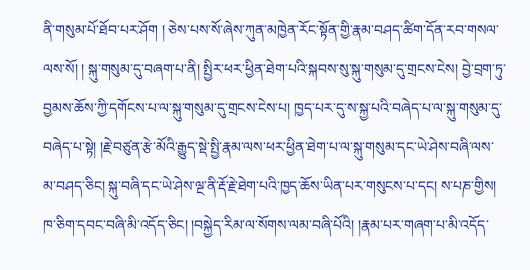ནི་གསུམ་པོ་ཐོབ་པར་ཤོག ། ཅེས་པས་སོ་ཞེས་ཀུན་མཁྱེན་རོང་སྟོན་གྱི་རྣམ་བཤད་ཚིག་དོན་རབ་གསལ་ལས་སོ། ། སྐུ་གསུམ་དུ་བཞག་པ་ནི། སྤྱིར་ཕར་ཕྱིན་ཐེག་པའི་སྐབས་སུ་སྐུ་གསུམ་དུ་གྲངས་ངེས། བྱེ་བྲག་ཏུ་བྱམས་ཆོས་ཀྱི་དགོངས་པ་ལ་སྐུ་གསུམ་དུ་གྲངས་ངེས་པ། ཁྱད་པར་དུ་ས་སྐྱ་པའི་བཞེད་པ་ལ་སྐུ་གསུམ་དུ་བཞེད་པ་སྟེ། །རྗེ་བཙུན་རྩེ་མོའི་རྒྱུད་སྡེ་སྤྱི་རྣམ་ལས་ཕར་ཕྱིན་ཐེག་པ་ལ་སྐུ་གསུམ་དང་ཡེ་ཤེས་བཞི་ལས་མ་བཤད་ཅིང། སྐུ་བཞི་དང་ཡེ་ཤེས་ལྔ་ནི་རྡོ་རྗེ་ཐེག་པའི་ཁྱད་ཆོས་ཡིན་པར་གསུངས་པ་དང། ས་པཎ་གྱིས། ཁ་ཅིག་དབང་བཞི་མི་འདོད་ཅིང། །བསྐྱེད་རིམ་ལ་སོགས་ལམ་བཞི་པོའི། །རྣམ་པར་གཞག་པ་མི་འདོད་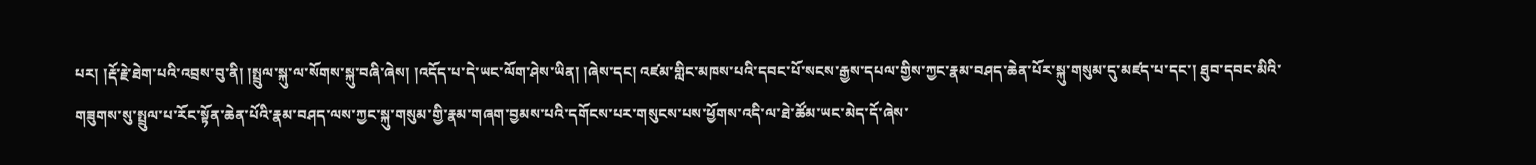པར། །རྡོ་རྗེ་ཐེག་པའི་འབྲས་བུ་ནི། །སྤྲུལ་སྐུ་ལ་སོགས་སྐུ་བཞི་ཞེས། །འདོད་པ་དེ་ཡང་ལོག་ཤེས་ཡིན། །ཞེས་དང། འཛམ་གླིང་མཁས་པའི་དབང་པོ་སངས་རྒྱས་དཔལ་གྱིས་ཀྱང་རྣམ་བཤད་ཆེན་པོར་སྐུ་གསུམ་དུ་མཛད་པ་དང་། ཐུབ་དབང་མིའི་གཟུགས་སུ་སྤྲུལ་པ་རོང་སྟོན་ཆེན་པོའི་རྣམ་བཤད་ལས་ཀྱང་སྐུ་གསུམ་གྱི་རྣམ་གཞག་བྱམས་པའི་དགོངས་པར་གསུངས་པས་ཕྱོགས་འདི་ལ་ཐེ་ཚོམ་ཡང་མེད་དོ་ཞེས་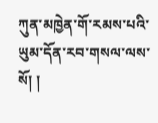ཀུན་མཁྱེན་གོ་རམས་པའི་ཡུམ་དོན་རབ་གསལ་ལས་སོ། །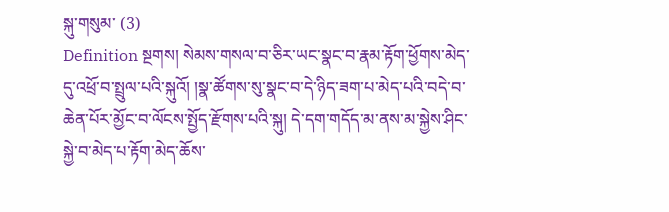སྐུ་གསུམ་ (3)
Definition སྔགས། སེམས་གསལ་བ་ཅིར་ཡང་སྣང་བ་རྣམ་རྟོག་ཕྱོགས་མེད་དུ་འཕྲོ་བ་སྤྲུལ་པའི་སྐུའོ། །སྣ་ཚོགས་སུ་སྣང་བ་དེ་ཉིད་ཟག་པ་མེད་པའི་བདེ་བ་ཆེན་པོར་མྱོང་བ་ལོངས་སྤྱོད་རྫོགས་པའི་སྐུ། དེ་དག་གདོད་མ་ནས་མ་སྐྱེས་ཤིང་སྐྱེ་བ་མེད་པ་རྟོག་མེད་ཆོས་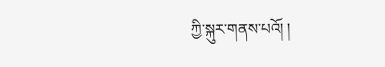ཀྱི་སྐུར་གནས་པའོ། །